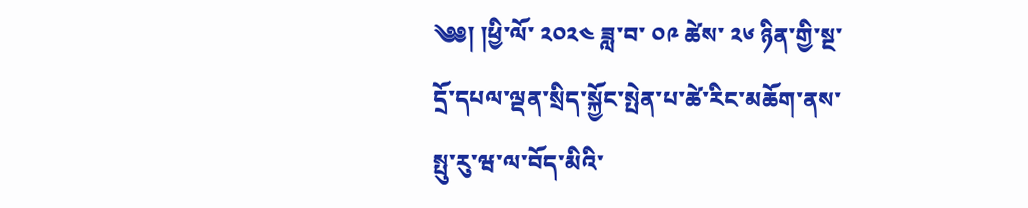༄༅། །ཕྱི་ལོ་ ༢༠༢༤ ཟླ་བ་ ༠༩ ཚེས་ ༢༦ ཉིན་གྱི་སྔ་དྲོ་དཔལ་ལྡན་སྲིད་སྐྱོང་སྤེན་པ་ཚེ་རིང་མཆོག་ནས་སྤུ་རུ་ཝ་ལ་བོད་མིའི་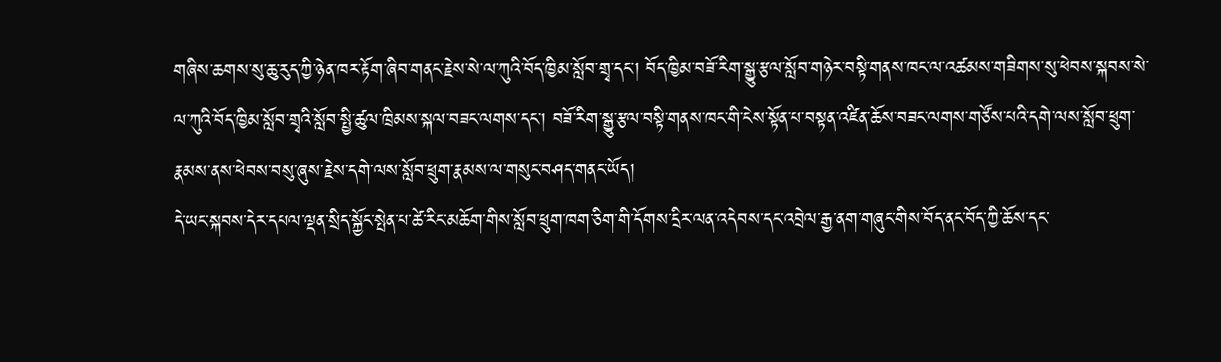གཞིས་ཆགས་སུ་ཆུ་རུད་ཀྱི་ཉེན་ཁར་རྟོག་ཞིབ་གནང་རྗེས་སེ་ལ་ཀུའི་བོད་ཁྱིམ་སློབ་གྲྭ་དང་། བོད་ཁྱིམ་བཟོ་རིག་སྒྱུ་རྩལ་སློབ་གཉེར་བསྟི་གནས་ཁང་ལ་འཚམས་གཟིགས་སུ་ཕེབས་སྐབས་སེ་ལ་ཀུའི་བོད་ཁྱིམ་སློབ་གྲྭའི་སློབ་སྤྱི་ཚུལ་ཁྲིམས་སྐལ་བཟང་ལགས་དང་། བཟོ་རིག་སྒྱུ་རྩལ་བསྟི་གནས་ཁང་གི་ངེས་སྟོན་པ་བསྟན་འཛིན་ཆོས་བཟང་ལགས་གཙོས་པའི་དགེ་ལས་སློབ་ཕྲུག་རྣམས་ནས་ཕེབས་བསུ་ཞུས་རྗེས་དགེ་ལས་སློབ་ཕྲུག་རྣམས་ལ་གསུང་བཤད་གནང་ཡོད།
དེ་ཡང་སྐབས་དེར་དཔལ་ལྡན་སྲིད་སྐྱོང་སྤེན་པ་ཚེ་རིང་མཆོག་གིས་སློབ་ཕྲུག་ཁག་ཅིག་གི་དོགས་དྲིར་ལན་འདེབས་དང་འབྲེལ་རྒྱ་ནག་གཞུང་གིས་བོད་ནང་བོད་ཀྱི་ཆོས་དང་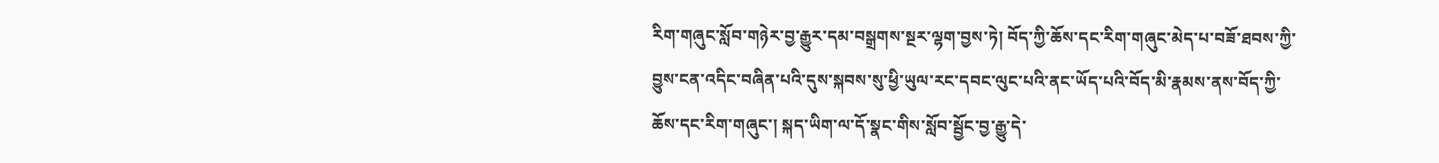རིག་གཞུང་སློབ་གཉེར་བྱ་རྒྱུར་དམ་བསྒྲགས་སྔར་ལྷག་བྱས་ཏེ། བོད་ཀྱི་ཆོས་དང་རིག་གཞུང་མེད་པ་བཟོ་ཐབས་ཀྱི་བྱུས་ངན་འདིང་བཞིན་པའི་དུས་སྐབས་སུ་ཕྱི་ཡུལ་རང་དབང་ལུང་པའི་ནང་ཡོད་པའི་བོད་མི་རྣམས་ནས་བོད་ཀྱི་ཆོས་དང་རིག་གཞུང་། སྐད་ཡིག་ལ་དོ་སྣང་གིས་སློབ་སྦྱོང་བྱ་རྒྱུ་དེ་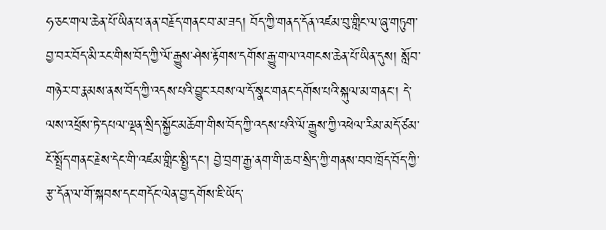ཧ་ཅང་གལ་ཆེན་པོ་ཡིན་པ་ནན་བརྗོད་གནང་བ་མ་ཟད། བོད་ཀྱི་གནད་དོན་འཛམ་བུ་གླིང་ལ་ཞུ་གཏུག་བྱ་བར་བོད་མི་རང་གིས་བོད་ཀྱི་ལོ་རྒྱུས་ཤེས་རྟོགས་དགོས་རྒྱུ་གལ་འགངས་ཆེན་པོ་ཡིན་དུས། སློབ་གཉེར་བ་རྣམས་ནས་བོད་ཀྱི་འདས་པའི་བྱུང་རབས་ལ་དོ་སྣང་གནང་དགོས་པའི་སྐུལ་མ་གནང་། དེ་ལས་འཕྲོས་ཏེ་དཔལ་ལྡན་སྲིད་སྐྱོང་མཆོག་གིས་བོད་ཀྱི་འདས་པའི་ལོ་རྒྱུས་ཀྱི་འཕེལ་རིམ་མདོ་ཙམ་ངོ་སྤྲོད་གནང་རྗེས་དེང་གི་འཛམ་གླིང་སྤྱི་དང་། བྱེ་བྲག་རྒྱ་ནག་གི་ཆབ་སྲིད་ཀྱི་གནས་བབ་ཁྲོད་བོད་ཀྱི་རྩ་དོན་ལ་གོ་སྐབས་དང་གདོང་ལེན་བྱ་དགོས་ཇི་ཡོད་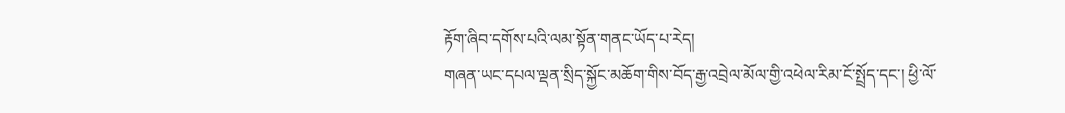རྟོག་ཞིབ་དགོས་པའི་ལམ་སྟོན་གནང་ཡོད་པ་རེད།
གཞན་ཡང་དཔལ་ལྡན་སྲིད་སྐྱོང་མཆོག་གིས་བོད་རྒྱ་འབྲེལ་མོལ་གྱི་འཕེལ་རིམ་ངོ་སྤྲོད་དང་། ཕྱི་ལོ་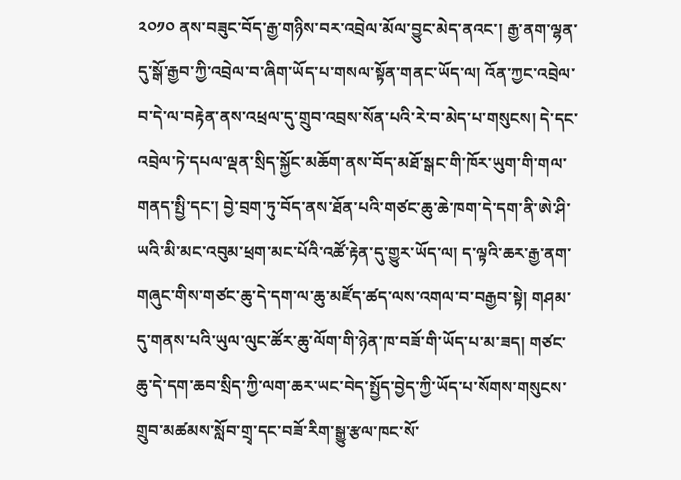༢༠༡༠ ནས་བཟུང་བོད་རྒྱ་གཉིས་བར་འབྲེལ་མོལ་བྱུང་མེད་ནའང་། རྒྱ་ནག་ལྷན་དུ་སྒོ་རྒྱབ་ཀྱི་འབྲེལ་བ་ཞིག་ཡོད་པ་གསལ་སྟོན་གནང་ཡོད་ལ། འོན་ཀྱང་འབྲེལ་བ་དེ་ལ་བརྟེན་ནས་འཕྲལ་དུ་གྲུབ་འབྲས་སོན་པའི་རེ་བ་མེད་པ་གསུངས། དེ་དང་འབྲེལ་ཏེ་དཔལ་ལྡན་སྲིད་སྐྱོང་མཆོག་ནས་བོད་མཐོ་སྒང་གི་ཁོར་ཡུག་གི་གལ་གནད་སྤྱི་དང་། བྱེ་བྲག་ཏུ་བོད་ནས་ཐོན་པའི་གཙང་ཆུ་ཆེ་ཁག་དེ་དག་ནི་ཨེ་ཤི་ཡའི་མི་མང་འབུམ་ཕྲག་མང་པོའི་འཚོ་རྟེན་དུ་གྱུར་ཡོད་ལ། ད་ལྟའི་ཆར་རྒྱ་ནག་གཞུང་གིས་གཙང་ཆུ་དེ་དག་ལ་ཆུ་མཛོད་ཚད་ལས་འགལ་བ་བརྒྱབ་སྟེ། གཤམ་དུ་གནས་པའི་ཡུལ་ལུང་ཚོར་ཆུ་ལོག་གི་ཉེན་ཁ་བཟོ་གི་ཡོད་པ་མ་ཟད། གཙང་ཆུ་དེ་དག་ཆབ་སྲིད་ཀྱི་ལག་ཆར་ཡང་བེད་སྤྱོད་བྱེད་ཀྱི་ཡོད་པ་སོགས་གསུངས་གྲུབ་མཚམས་སློབ་གྲྭ་དང་བཟོ་རིག་སྒྱུ་རྩལ་ཁང་སོ་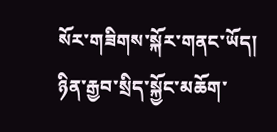སོར་གཟིགས་སྐོར་གནང་ཡོད།
ཉིན་རྒྱབ་སྲིད་སྐྱོང་མཆོག་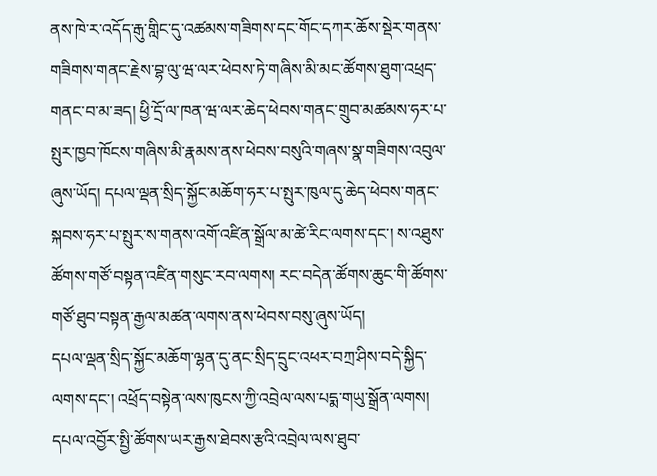ནས་ཁེ་ར་འདོད་རྒུ་གླིང་དུ་འཚམས་གཟིགས་དང་གོང་དཀར་ཆོས་སྡེར་གནས་གཟིགས་གནང་རྗེས་བྷ་ལུ་ཝ་ལར་ཕེབས་ཏེ་གཞིས་མི་མང་ཚོགས་ཐུག་འཕྲད་གནང་བ་མ་ཟད། ཕྱི་དྲོ་ལ་ཁན་ཝ་ལར་ཆེད་ཕེབས་གནང་གྲུབ་མཚམས་ཧར་པ་སྤུར་ཁྱབ་ཁོངས་གཞིས་མི་རྣམས་ནས་ཕེབས་བསུའི་གཞས་སྣ་གཟིགས་འབུལ་ཞུས་ཡོད། དཔལ་ལྡན་སྲིད་སྐྱོང་མཆོག་ཧར་པ་སྤུར་ཁུལ་དུ་ཆེད་ཕེབས་གནང་སྐབས་ཧར་པ་སྤུར་ས་གནས་འགོ་འཛིན་སྒྲོལ་མ་ཚེ་རིང་ལགས་དང་། ས་འཐུས་ཚོགས་གཙོ་བསྟན་འཛིན་གསུང་རབ་ལགས། རང་བདེན་ཚོགས་ཆུང་གི་ཚོགས་གཙོ་ཐུབ་བསྟན་རྒྱལ་མཚན་ལགས་ནས་ཕེབས་བསུ་ཞུས་ཡོད།
དཔལ་ལྡན་སྲིད་སྐྱོང་མཆོག་ལྷན་དུ་ནང་སྲིད་དྲུང་འཕར་བཀྲ་ཤིས་བདེ་སྐྱིད་ལགས་དང་། འཕྲོད་བསྟེན་ལས་ཁུངས་ཀྱི་འབྲེལ་ལས་པདྨ་གཡུ་སྒྲོན་ལགས། དཔལ་འབྱོར་སྤྱི་ཚོགས་ཡར་རྒྱས་ཐེབས་རྩའི་འབྲེལ་ལས་ཐུབ་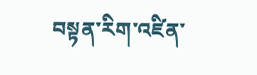བསྟན་རིག་འཛིན་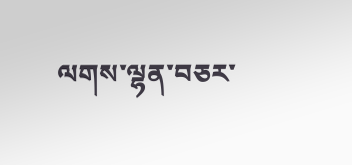ལགས་ལྷན་བཅར་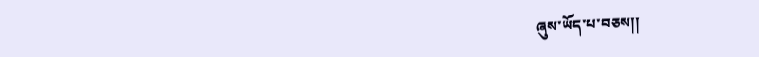ཞུས་ཡོད་པ་བཅས།།